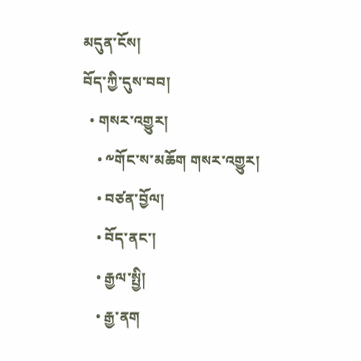མདུན་ངོས།
བོད་ཀྱི་དུས་བབ།
  • གསར་འགྱུར།
    • ༸གོང་ས་མཆོག གསར་འགྱུར།
    • བཙན་བྱོལ།
    • བོད་ནང་།
    • རྒྱལ་སྤྱི།
    • རྒྱ་ནག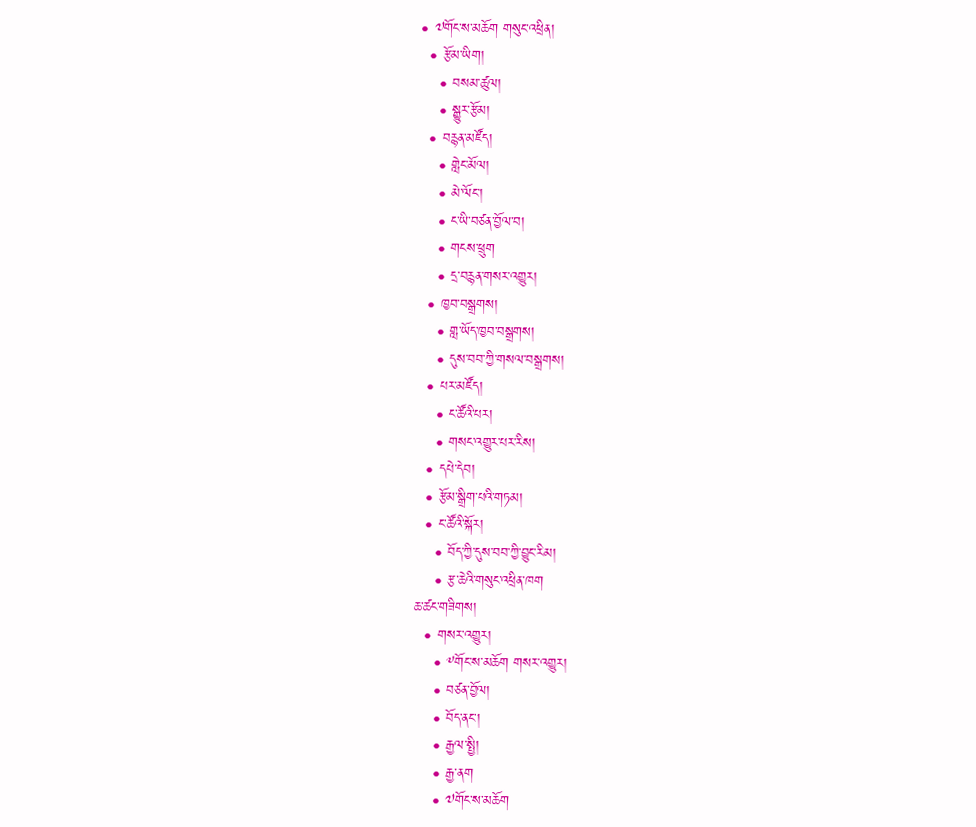• ༧གོང་ས་མཆོག གསུང་འཕྲིན།
  • རྩོམ་ཡིག།
    • བསམ་ཚུལ།
    • སྒྱུར་རྩོམ།
  • བརྙན་མཛོད།
    • གླེང་མོལ།
    • མེ་ལོང་།
    • ང་ཡི་བཙན་བྱོལ་བ།
    • གངས་ཕྲུག
    • དྲ་བརྙན་གསར་འགྱུར།
  • ཁྱབ་བསྒྲགས།
    • གླ་ཡོད་ཁྱབ་བསྒྲགས།
    • དུས་བབ་ཀྱི་གསལ་བསྒྲགས།
  • པར་མཛོད།
    • ང་ཚོའི་པར།
    • གསང་འགྱུར་པར་རིས།
  • དཔེ་དེབ།
  • རྩོམ་སྒྲིག་པའི་གཏམ།
  • ང་ཚོའི་སྐོར།
    • བོད་ཀྱི་དུས་བབ་ཀྱི་བྱུང་རིམ།
    • རྩ་ཆེའི་གསུང་འཕྲིན་ཁག
ཆ་ཚང་གཟིགས།
  • གསར་འགྱུར།
    • ༸གོང་ས་མཆོག གསར་འགྱུར།
    • བཙན་བྱོལ།
    • བོད་ནང་།
    • རྒྱལ་སྤྱི།
    • རྒྱ་ནག
    • ༧གོང་ས་མཆོག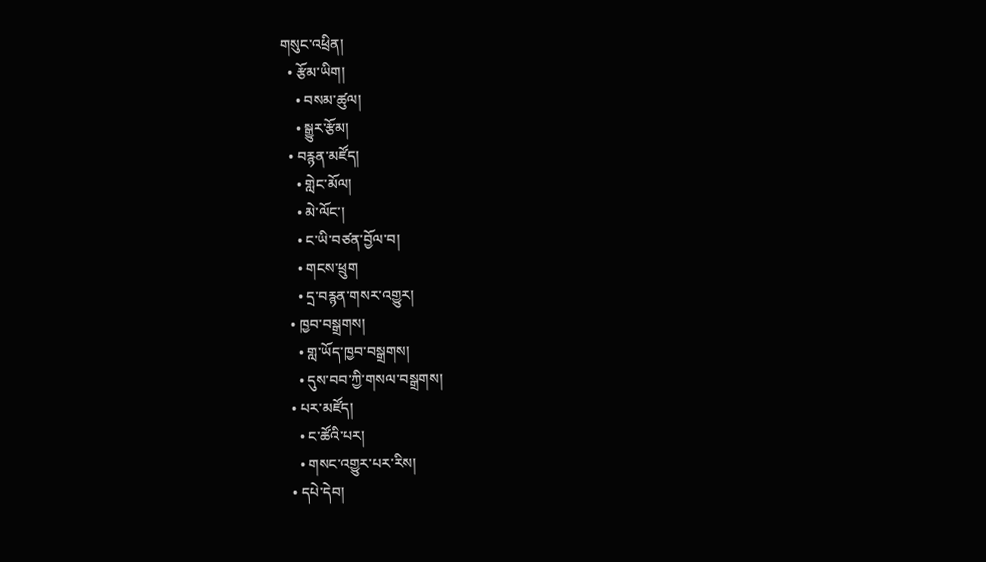གསུང་འཕྲིན།
  • རྩོམ་ཡིག།
    • བསམ་ཚུལ།
    • སྒྱུར་རྩོམ།
  • བརྙན་མཛོད།
    • གླེང་མོལ།
    • མེ་ལོང་།
    • ང་ཡི་བཙན་བྱོལ་བ།
    • གངས་ཕྲུག
    • དྲ་བརྙན་གསར་འགྱུར།
  • ཁྱབ་བསྒྲགས།
    • གླ་ཡོད་ཁྱབ་བསྒྲགས།
    • དུས་བབ་ཀྱི་གསལ་བསྒྲགས།
  • པར་མཛོད།
    • ང་ཚོའི་པར།
    • གསང་འགྱུར་པར་རིས།
  • དཔེ་དེབ།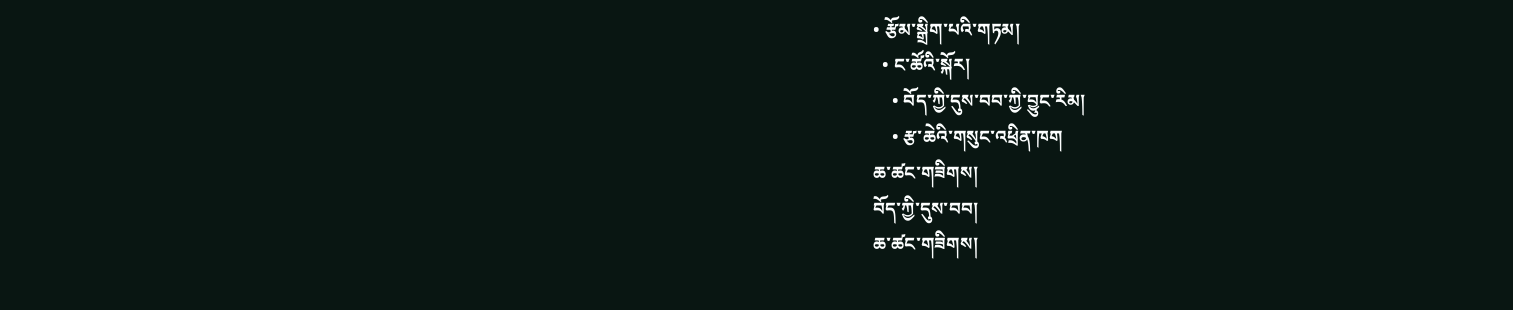• རྩོམ་སྒྲིག་པའི་གཏམ།
  • ང་ཚོའི་སྐོར།
    • བོད་ཀྱི་དུས་བབ་ཀྱི་བྱུང་རིམ།
    • རྩ་ཆེའི་གསུང་འཕྲིན་ཁག
ཆ་ཚང་གཟིགས།
བོད་ཀྱི་དུས་བབ།
ཆ་ཚང་གཟིགས།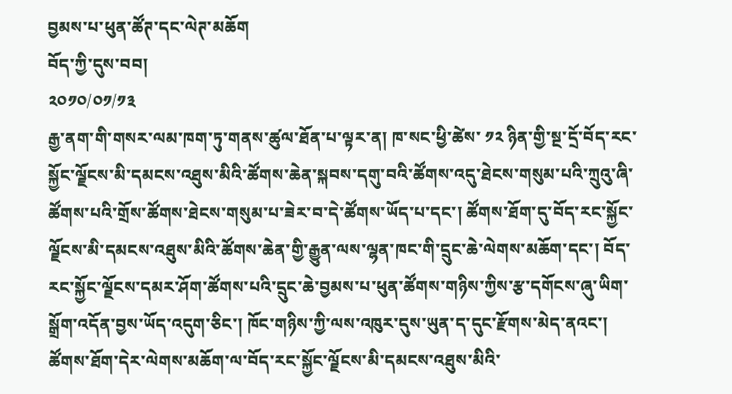བྱམས་པ་ཕུན་ཚོཊ་དང་ལེཊ་མཆོག
བོད་ཀྱི་དུས་བབ།
༢༠༡༠/༠༡/༡༣
རྒྱ་ནག་གི་གསར་ལམ་ཁག་ཏུ་གནས་ཚུལ་ཐོན་པ་ལྟར་ན། ཁ་སང་ཕྱི་ཚེས་ ༡༢ ཉིན་གྱི་སྔ་དྲོ་བོད་རང་སྐྱོང་ལྗོངས་མི་དམངས་འཐུས་མིའི་ཚོགས་ཆེན་སྐབས་དགུ་བའི་ཚོགས་འདུ་ཐེངས་གསུམ་པའི་ཀྲུའུ་ཞི་ཚོགས་པའི་གྲོས་ཚོགས་ཐེངས་གསུམ་པ་ཟེར་བ་དེ་ཚོགས་ཡོད་པ་དང་། ཚོགས་ཐོག་དུ་བོད་རང་སྐྱོང་ལྗོངས་མི་དམངས་འཐུས་མིའི་ཚོགས་ཆེན་གྱི་རྒྱུན་ལས་ལྷན་ཁང་གི་དྲུང་ཆེ་ལེགས་མཆོག་དང་། བོད་རང་སྐྱོང་ལྗོངས་དམར་ཤོག་ཚོགས་པའི་དྲུང་ཆེ་བྱམས་པ་ཕུན་ཚོགས་གཉིས་ཀྱིས་རྩ་དགོངས་ཞུ་ཡིག་སྒྲོག་འདོན་བྱས་ཡོད་འདུག་ཅིང་། ཁོང་གཉིས་ཀྱི་ལས་འཁུར་དུས་ཡུན་ད་དུང་རྫོགས་མེད་ནའང་། ཚོགས་ཐོག་དེར་ལེགས་མཆོག་ལ་བོད་རང་སྐྱོང་ལྗོངས་མི་དམངས་འཐུས་མིའི་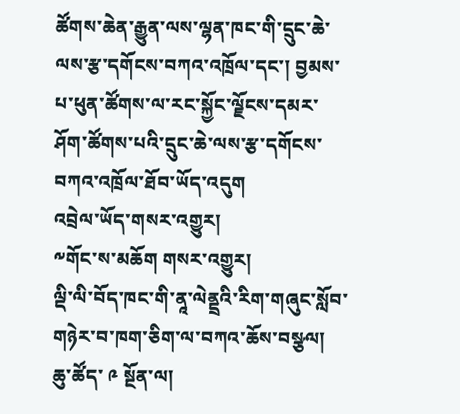ཚོགས་ཆེན་རྒྱུན་ལས་ལྷན་ཁང་གི་དྲུང་ཆེ་ལས་རྩ་དགོངས་བཀའ་འཁྲོལ་དང་། བྱམས་པ་ཕུན་ཚོགས་ལ་རང་སྐྱོང་ལྗོངས་དམར་ཤོག་ཚོགས་པའི་དྲུང་ཆེ་ལས་རྩ་དགོངས་བཀའ་འཁྲོལ་ཐོབ་ཡོད་འདུག
འབྲེལ་ཡོད་གསར་འགྱུར།
༸གོང་ས་མཆོག གསར་འགྱུར།
ལྡི་ལི་བོད་ཁང་གི་ནཱ་ལེནྡྲའི་རིག་གཞུང་སློབ་གཉེར་བ་ཁག་ཅིག་ལ་བཀའ་ཆོས་བསྩལ།
ཆུ་ཚོད་ ༩ སྔོན་ལ།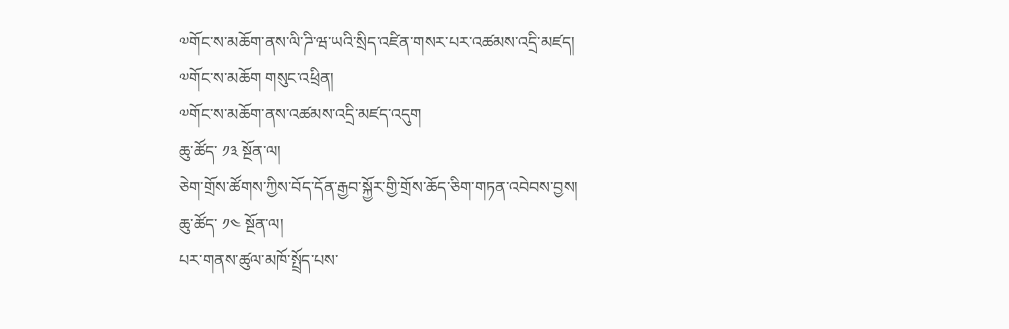༧གོང་ས་མཆོག་ནས་ལི་ཌི་ཝ་ཡའི་སྲིད་འཛིན་གསར་པར་འཚམས་འདྲི་མཛད།
༧གོང་ས་མཆོག གསུང་འཕྲིན།
༧གོང་ས་མཆོག་ནས་འཚམས་འདྲི་མཛད་འདུག
ཆུ་ཚོད་ ༡༣ སྔོན་ལ།
ཅེག་གྲོས་ཚོགས་ཀྱིས་བོད་དོན་རྒྱབ་སྐྱོར་གྱི་གྲོས་ཆོད་ཅིག་གཏན་འབེབས་བྱས།
ཆུ་ཚོད་ ༡༤ སྔོན་ལ།
པར་གནས་ཚུལ་མཁོ་སྤྲོད་པས་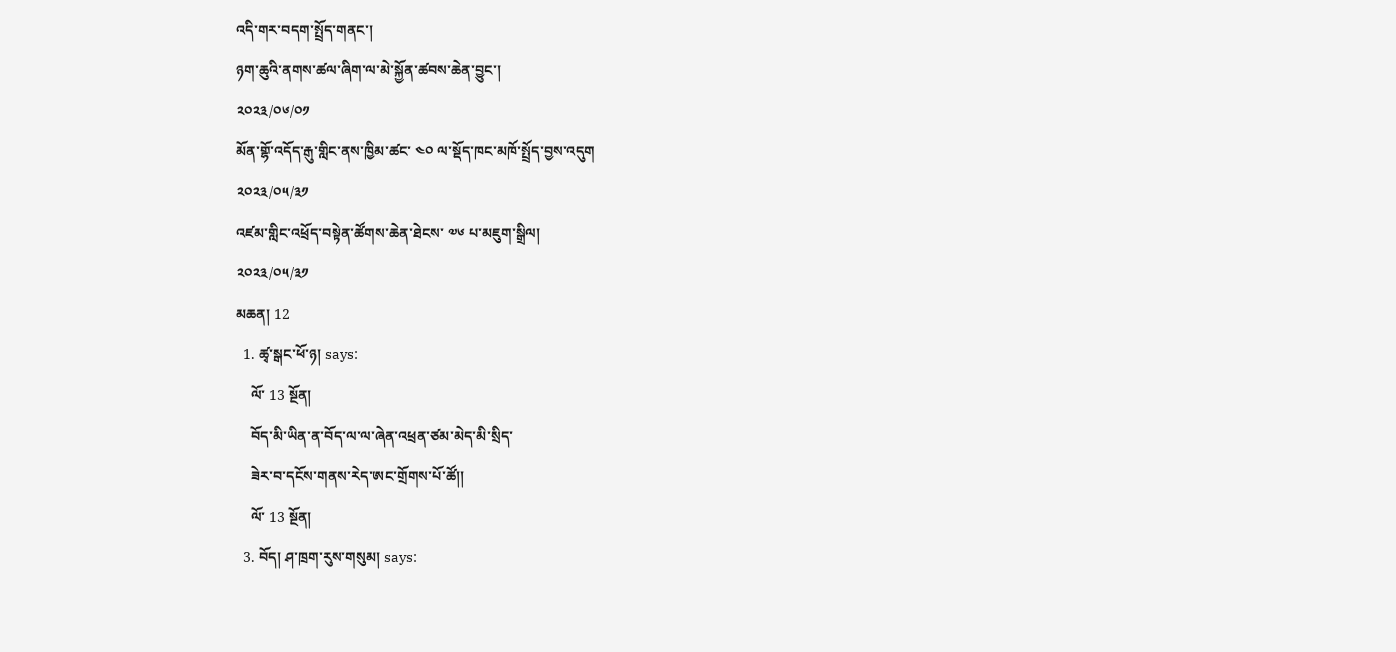འདི་གར་བདག་སྤྲོད་གནང་།
ཉག་ཆུའི་ནགས་ཚལ་ཞིག་ལ་མེ་སྐྱོན་ཚབས་ཆེན་བྱུང་།
༢༠༢༣/༠༦/༠༡
མོན་གྷོ་འདོད་རྒུ་གླིང་ནས་ཁྱིམ་ཚང་ ༤༠ ལ་སྡོད་ཁང་མཁོ་སྤྲོད་བྱས་འདུག
༢༠༢༣/༠༥/༣༡
འཛམ་གླིང་འཕྲོད་བསྟེན་ཚོགས་ཆེན་ཐེངས་ ༧༦ པ་མཇུག་སྒྲིལ།
༢༠༢༣/༠༥/༣༡
མཆན། 12
  1. ཚྭ་སྒང་ཕོ་ཉ། says:
    ལོ་ 13 སྔོན།
    བོད་མི་ཡིན་ན་བོད་ལ་ལ་ཞེན་འཕྲན་ཙམ་མེད་མི་སྲིད་
    ཟེར་བ་དངོས་གནས་རེད་ཨང་གྲོགས་པོ་ཚོ།།
    ལོ་ 13 སྔོན།
  3. བོད། ཤ་ཁྲག་རུས་གསུམ། says: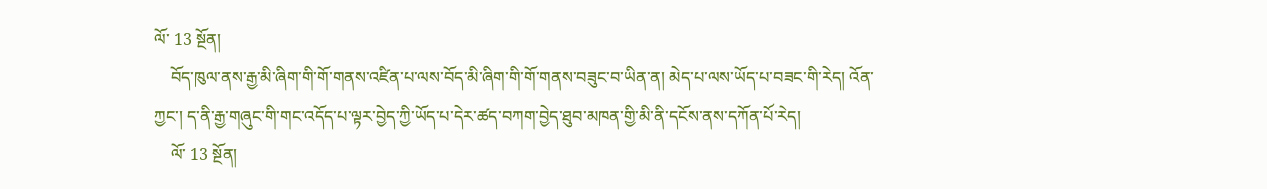ལོ་ 13 སྔོན།
    བོད་ཁུལ་ནས་རྒྱ་མི་ཞིག་གི་གོ་གནས་འཛིན་པ་ལས་བོད་མི་ཞིག་གི་གོ་གནས་བཟུང་བ་ཡིན་ན། མེད་པ་ལས་ཡོད་པ་བཟང་གི་རེད། འོན་ཀྱང་། ད་ནི་རྒྱ་གཞུང་གི་གང་འདོད་པ་ལྟར་བྱེད་ཀྱི་ཡོད་པ་དེར་ཚད་བཀག་བྱེད་ཐུབ་མཁན་གྱི་མི་ནི་དངོས་ནས་དཀོན་པོ་རེད།
    ལོ་ 13 སྔོན།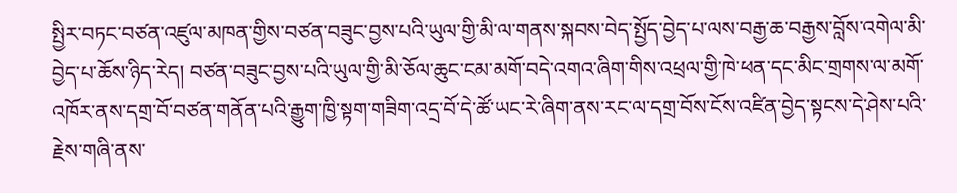སྤྱིར་བཏང་བཙན་འཛུལ་མཁན་གྱིས་བཙན་བཟུང་བྱས་པའི་ཡུལ་གྱི་མི་ལ་གནས་སྐབས་བེད་སྤྱོད་བྱེད་པ་ལས་བརྒྱ་ཆ་བརྒྱས་བློས་འགེལ་མི་བྱེད་པ་ཆོས་ཉིད་རེད། བཙན་བཟུང་བྱས་པའི་ཡུལ་གྱི་མི་ཅོལ་ཆུང་ངམ་མགོ་བདེ་འགའ་ཞིག་གིས་འཕྲལ་གྱི་ཁེ་ཕན་དང་མིང་གྲགས་ལ་མགོ་འཁོར་ནས་དགྲ་བོ་བཙན་གནོན་པའི་རྒྱུག་ཁྱི་སྟག་གཟིག་འདྲ་བོ་དེ་ཚོ་ཡང་རེ་ཞིག་ནས་རང་ལ་དགྲ་བོས་ངོས་འཛིན་བྱེད་སྟངས་དེ་ཤེས་པའི་རྗེས་གཞི་ནས་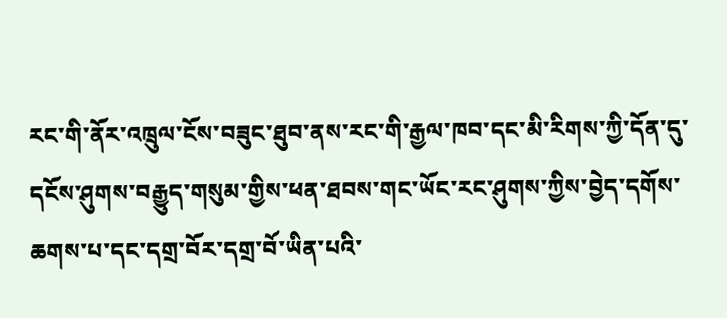རང་གི་ནོར་འཁྲུལ་ངོས་བཟུང་ཐུབ་ནས་རང་གི་རྒྱལ་ཁབ་དང་མི་རིགས་ཀྱི་དོན་དུ་དངོས་ཤུགས་བརྒྱུད་གསུམ་གྱིས་ཕན་ཐབས་གང་ཡོང་རང་ཤུགས་ཀྱིས་བྱེད་དགོས་ཆགས་པ་དང་དགྲ་བོར་དགྲ་བོ་ཡིན་པའི་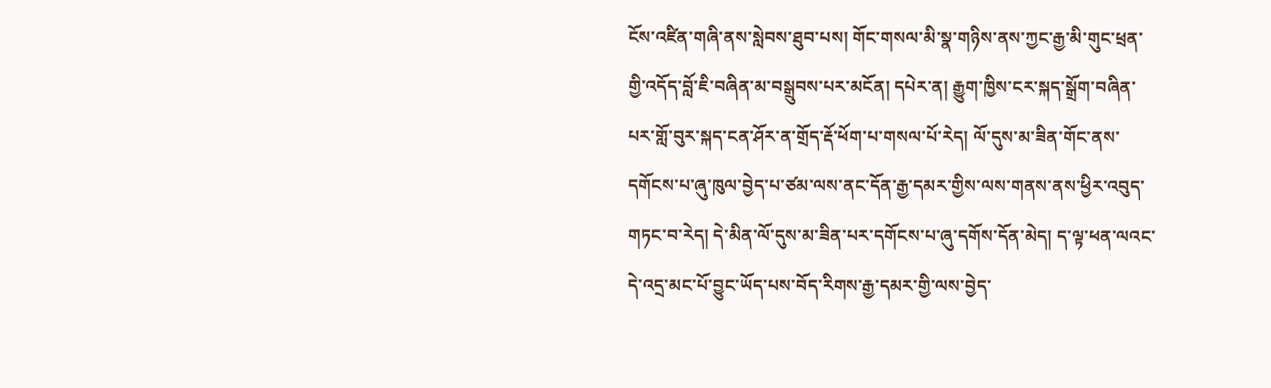ངོས་འཛིན་གཞི་ནས་སླེབས་ཐུབ་པས། གོང་གསལ་མི་སྣ་གཉིས་ནས་ཀྱང་རྒྱ་མི་གུང་ཕྲན་གྱི་འདོད་བློ་ཇི་བཞིན་མ་བསྒྲུབས་པར་མངོན། དཔེར་ན། རྒྱུག་ཁྱིས་ངར་སྐད་སྒྲོག་བཞིན་པར་གློ་བུར་སྐད་ངན་ཤོར་ན་གྲོད་རྡོ་ཕོག་པ་གསལ་པོ་རེད། ལོ་དུས་མ་ཟིན་གོང་ནས་དགོངས་པ་ཞུ་ཁུལ་བྱེད་པ་ཙམ་ལས་ནང་དོན་རྒྱ་དམར་གྱིས་ལས་གནས་ནས་ཕྱིར་འབུད་གཏང་བ་རེད། དེ་མིན་ལོ་དུས་མ་ཟིན་པར་དགོངས་པ་ཞུ་དགོས་དོན་མེད། ད་ལྟ་ཕན་ལའང་དེ་འདྲ་མང་པོ་བྱུང་ཡོད་པས་བོད་རིགས་རྒྱ་དམར་གྱི་ལས་བྱེད་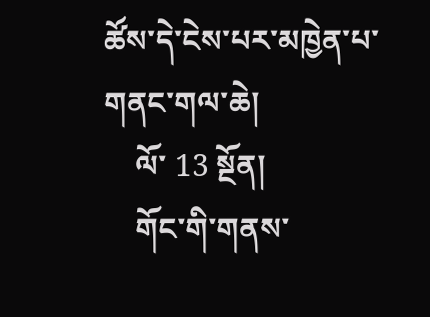ཚོས་དེ་ངེས་པར་མཁྱེན་པ་གནང་གལ་ཆེ།
    ལོ་ 13 སྔོན།
    གོང་གི་གནས་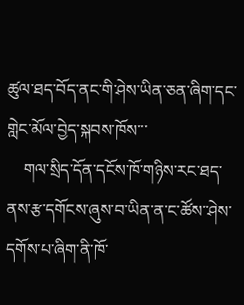ཚུལ་ཐད་བོད་ནང་གི་ཤེས་ཡིན་ཅན་ཞིག་དང་གླེང་མོལ་བྱེད་སྐབས་ཁོས་་་
    གལ་སྲིད་དོན་དངོས་ཁོ་གཉིས་རང་ཐད་ནས་རྩ་དགོངས་ཞུས་བ་ཡིན་ན་ང་ཚོས་་ཤེས་དགོས་པ་ཞིག་ནི་ཁོ་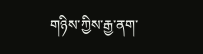གཉིས་ཀྱིས་རྒྱ་ནག་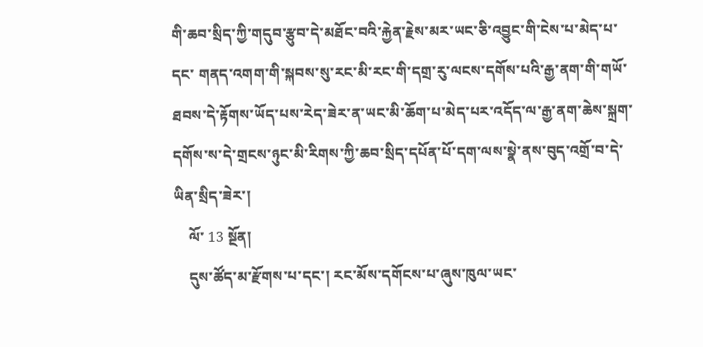གི་ཆབ་སྲིད་ཀྱི་གདུབ་རྩུབ་དེ་མཐོང་བའི་རྐྱེན་རྗེས་མར་ཡང་ཅི་འབྱུང་གི་ངེས་པ་མེད་པ་དང་ གནད་འགག་གི་སྐབས་སུ་རང་མི་རང་གི་དགྲ་རུ་ལངས་དགོས་པའི་རྒྱ་ནག་གི་གཡོ་ཐབས་དེ་རྟོགས་ཡོད་པས་རེད་ཟེར་ན་ཡང་མི་ཆོག་པ་མེད་པར་འདོད་ལ་རྒྱ་ནག་ཆེས་སྐྲག་དགོས་ས་དེ་གྲངས་ཉུང་མི་རིགས་ཀྱི་ཆབ་སྲིད་དཔོན་པོ་དག་ལས་སྣེ་ནས་བུད་འགྲོ་བ་དེ་ཡིན་སྲིད་ཟེར་།
    ལོ་ 13 སྔོན།
    དུས་ཚོད་མ་རྫོགས་པ་དང་། རང་མོས་དགོངས་པ་ཞུས་ཁུལ་ཡང་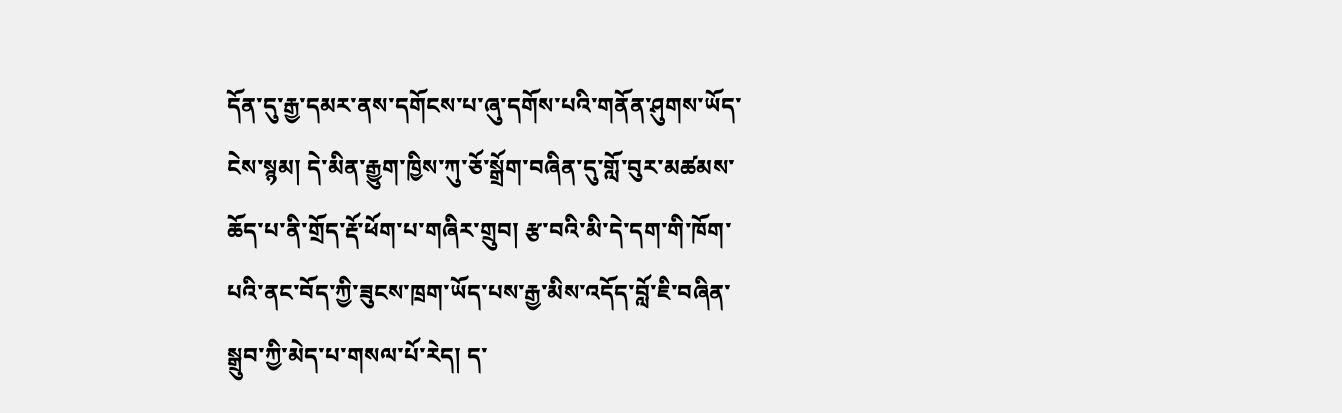དོན་དུ་རྒྱ་དམར་ནས་དགོངས་པ་ཞུ་དགོས་པའི་གནོན་ཤུགས་ཡོད་ངེས་སྙམ། དེ་མིན་རྒྱུག་ཁྱིས་ཀུ་ཅོ་སྒྲོག་བཞིན་དུ་གློ་བུར་མཚམས་ཆོད་པ་ནི་གྲོད་རྡོ་ཕོག་པ་གཞིར་གྲུབ། རྩ་བའི་མི་དེ་དག་གི་ཁོག་པའི་ནང་བོད་ཀྱི་ཟུངས་ཁྲག་ཡོད་པས་རྒྱ་མིས་འདོད་བློ་ཇི་བཞིན་སྒྲུབ་ཀྱི་མེད་པ་གསལ་པོ་རེད། ད་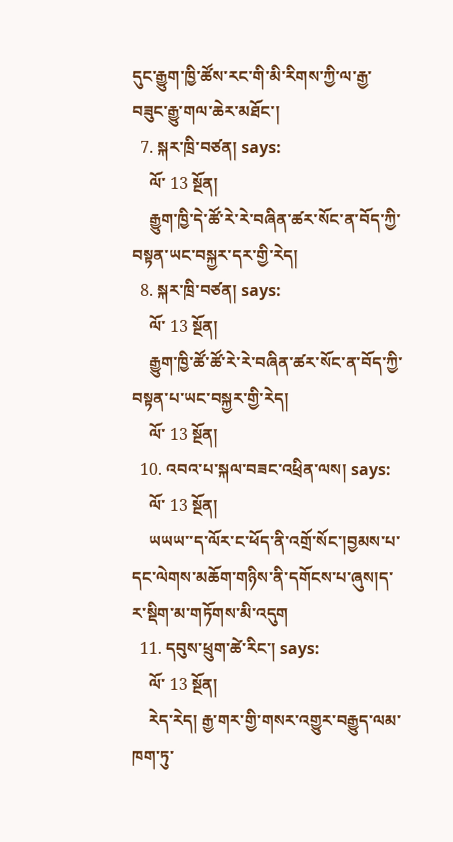དུང་རྒྱུག་ཁྱི་ཚོས་རང་གི་མི་རིགས་ཀྱི་ལ་རྒྱ་བཟུང་རྒྱུ་གལ་ཆེར་མཐོང་།
  7. སྐར་ཁྲི་བཙན། says:
    ལོ་ 13 སྔོན།
    རྒྱུག་ཁྱི་དེ་ཚོ་རེ་རེ་བཞིན་ཚར་སོང་ན་བོད་ཀྱི་བསྟན་ཡང་བསྐྱར་དར་གྱི་རེད།
  8. སྐར་ཁྲི་བཙན། says:
    ལོ་ 13 སྔོན།
    རྒྱུག་ཁྱི་ཚོ་ཚོ་རེ་རེ་བཞིན་ཚར་སོང་ན་བོད་ཀྱི་བསྟན་པ་ཡང་བསྐྱར་གྱི་རེད།
    ལོ་ 13 སྔོན།
  10. འབའ་པ་སྐལ་བཟང་འཕྲིན་ལས། says:
    ལོ་ 13 སྔོན།
    ཡཡཡ་་ད་ལོར་ང་ཕོད་ནི་འགྲོ་སོང་།བྱམས་པ་དང་ལེགས་མཆོག་གཉིས་ནི་དགོངས་པ་ཞུས།ད་ར་སྡིག་མ་གཏོགས་མི་འདུག
  11. དབུས་ཕྲུག་ཚེ་རིང་། says:
    ལོ་ 13 སྔོན།
    རེད་རེད། རྒྱ་གར་གྱི་གསར་འགྱུར་བརྒྱུད་ལམ་ཁག་ཏུ་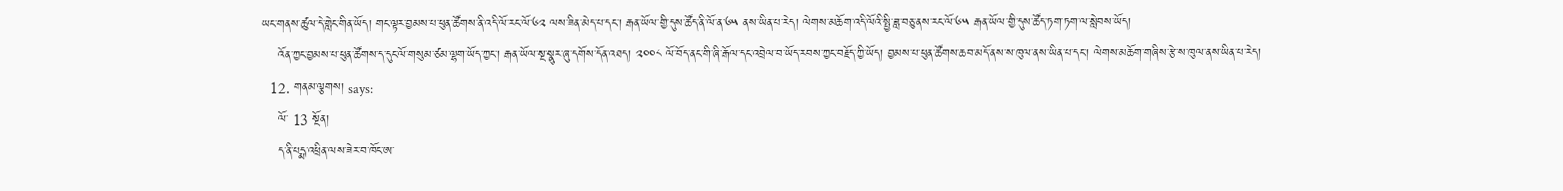ཡང་གནས་ཚུལ་དེ་གླེང་གིན་ཡོད། གང་ལྟར་བྱམས་པ་ཕུན་ཚོགས་ནི་འདི་ལོ་རང་ལོ་༦༢ ལས་ཟིན་མེད་པ་དང་། རྒན་ཡོལ་གྱི་དུས་ཚོད་ནི་ལོ་ན་༦༥ ནས་ཡིན་པ་རེད། ལེགས་མཆོག་འདི་ལོའི་སྤྱི་ཟླ་བཅུ་ནས་རང་ལོ་༦༥ རྒན་ཡོལ་གྱི་དུས་ཚོད་ཏག་ཏག་ལ་སླེབས་ཡོད།
    འོན་ཀྱང་བྱམས་པ་ཕུན་ཚོགས་ད་དུང་ལོ་གསུམ་ཙམ་ལྷག་ཡོད་ཀྱང་། རྒན་ཡོལ་སྔ་སྣུར་ཞུ་དགོས་དོན་འཐད། ༢༠༠༨ ལོ་བོད་ནང་གི་ཞི་རྒོལ་དང་འབྲེལ་བ་ཡོད་རབས་ཀྱང་བརྗོད་ཀྱི་ཡོད། བྱམས་པ་ཕུན་ཚོགས་ཆབ་མདོ་ནས་ས་ཁུལ་ནས་ཡིན་པ་དང་། ལེགས་མཆོག་གཞིས་རྩེ་ས་ཁུལ་ནས་ཡིན་པ་རེད།
  12. གནམ་ལྕགས། says:
    ལོ་ 13 སྔོན།
    ད་ནི་པདྨ་འཕྲིན་ལས་ཟེར་བ་ཁོང་ཨ་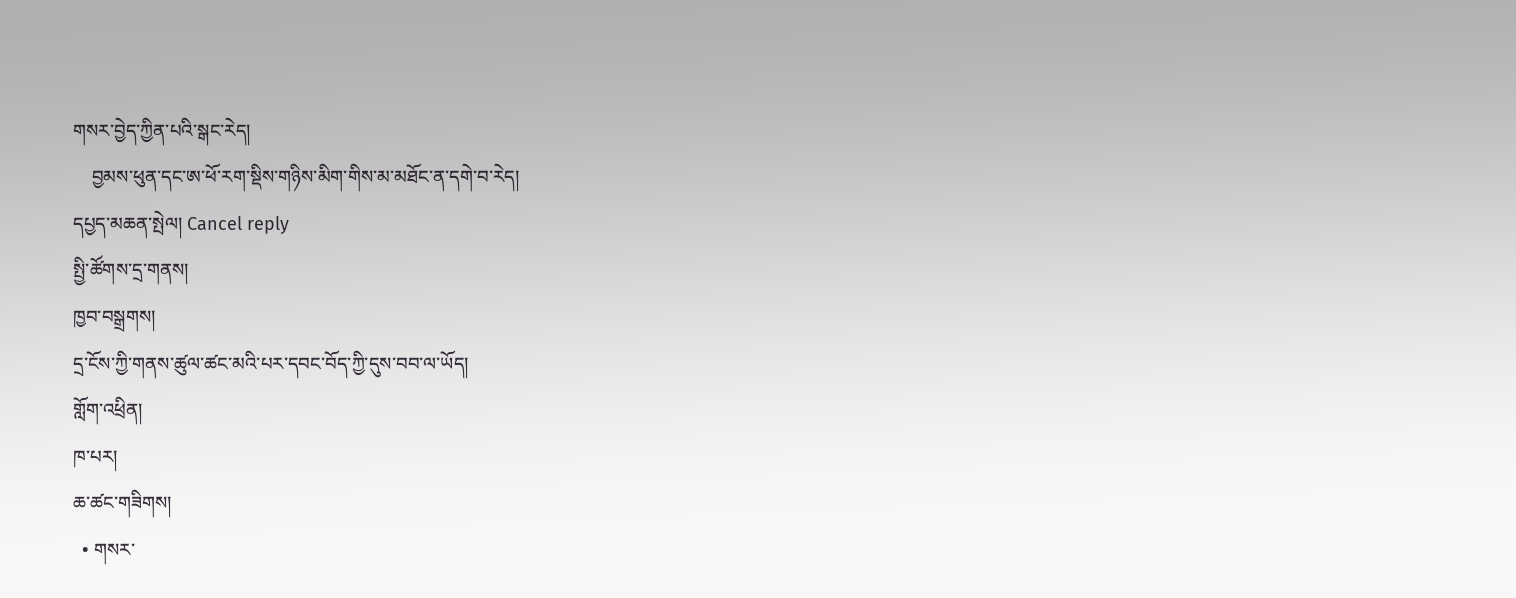གསར་བྱེད་ཀྱིན་པའི་སྒང་རེད།
    བྱམས་ཕུན་དང་ཨ་ཕོ་རག་སྡིས་གཉིས་མིག་གིས་མ་མཐོང་ན་དགེ་བ་རེད།
དཔྱད་མཆན་སྤེལ། Cancel reply
སྤྱི་ཚོགས་དྲ་གནས།
ཁྱབ་བསྒྲགས།
དྲ་ངོས་ཀྱི་གནས་ཚུལ་ཚང་མའི་པར་དབང་བོད་ཀྱི་དུས་བབ་ལ་ཡོད།
གློག་འཕྲིན།
ཁ་པར།
ཆ་ཚང་གཟིགས།
  • གསར་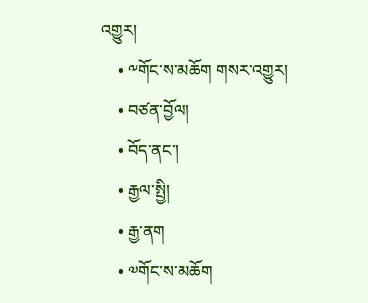འགྱུར།
    • ༸གོང་ས་མཆོག གསར་འགྱུར།
    • བཙན་བྱོལ།
    • བོད་ནང་།
    • རྒྱལ་སྤྱི།
    • རྒྱ་ནག
    • ༧གོང་ས་མཆོག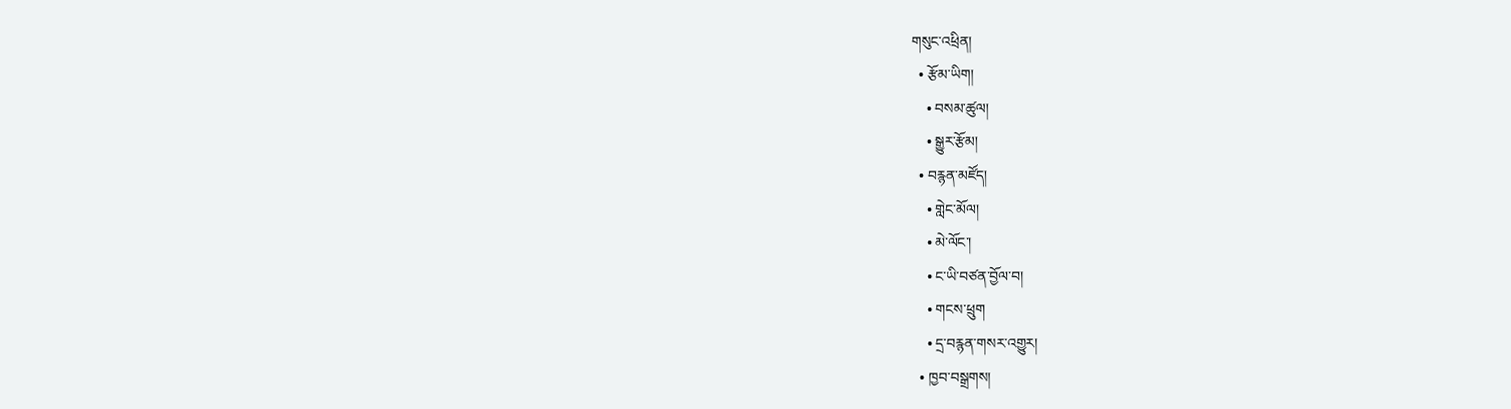གསུང་འཕྲིན།
  • རྩོམ་ཡིག།
    • བསམ་ཚུལ།
    • སྒྱུར་རྩོམ།
  • བརྙན་མཛོད།
    • གླེང་མོལ།
    • མེ་ལོང་།
    • ང་ཡི་བཙན་བྱོལ་བ།
    • གངས་ཕྲུག
    • དྲ་བརྙན་གསར་འགྱུར།
  • ཁྱབ་བསྒྲགས།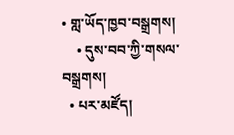• གླ་ཡོད་ཁྱབ་བསྒྲགས།
    • དུས་བབ་ཀྱི་གསལ་བསྒྲགས།
  • པར་མཛོད།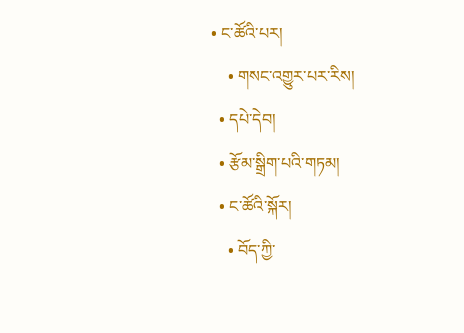• ང་ཚོའི་པར།
    • གསང་འགྱུར་པར་རིས།
  • དཔེ་དེབ།
  • རྩོམ་སྒྲིག་པའི་གཏམ།
  • ང་ཚོའི་སྐོར།
    • བོད་ཀྱི་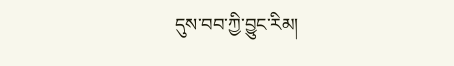དུས་བབ་ཀྱི་བྱུང་རིམ།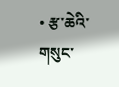• རྩ་ཆེའི་གསུང་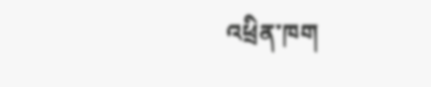འཕྲིན་ཁག